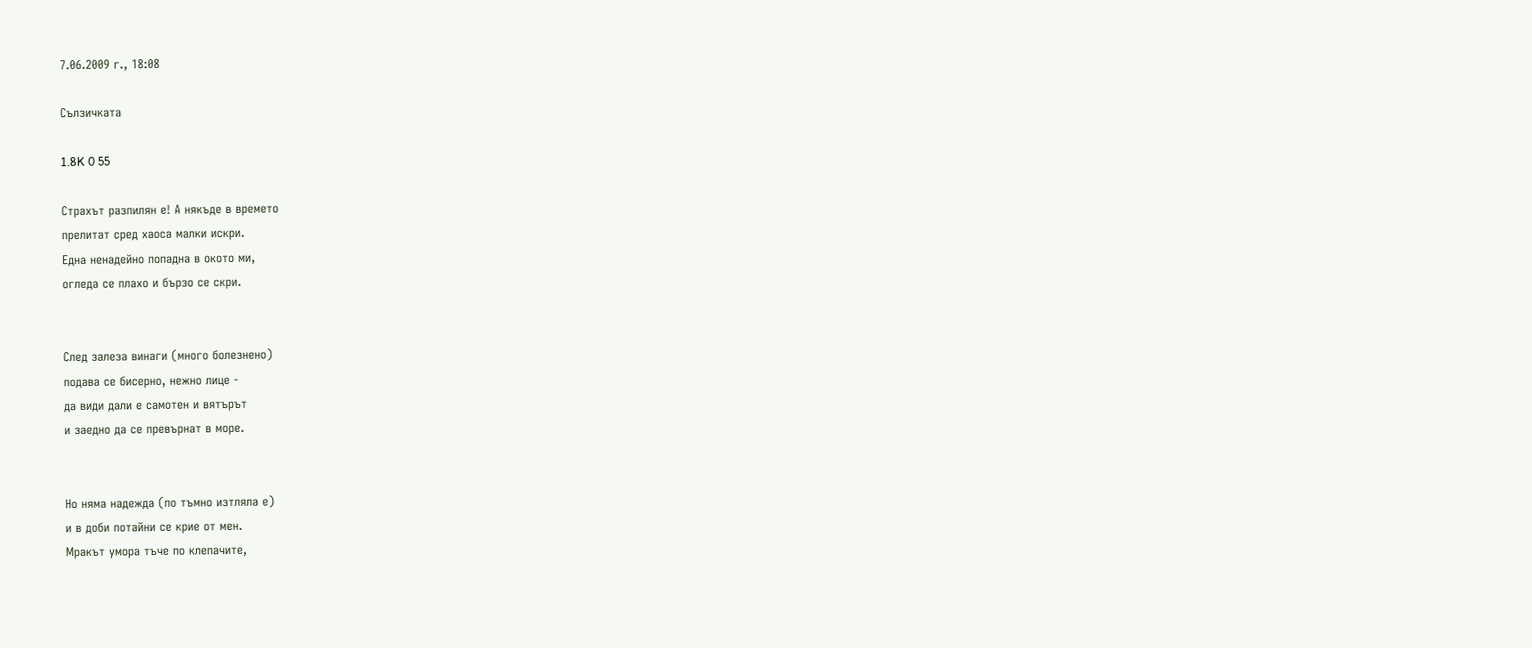7.06.2009 г., 18:08

Сълзичката

1.8K 0 55

Страхът разпилян е! А някъде в времето
прелитат сред хаоса малки искри.
Една ненадейно попадна в окото ми,
огледа се плахо и бързо се скри.


След залеза винаги (много болезнено)
подава се бисерно, нежно лице -
да види дали е самотен и вятърът
и заедно да се превърнат в море.


Но няма надежда (по тъмно изтляла е)
и в доби потайни се крие от мен.
Мракът умора тъче по клепачите,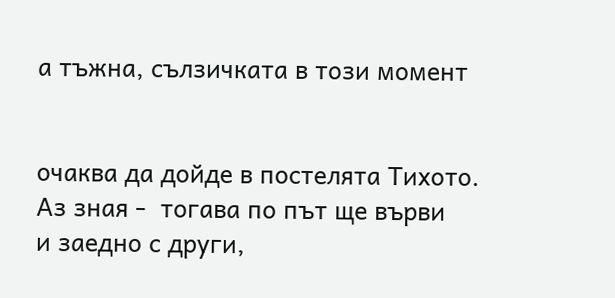а тъжна, сълзичката в този момент


очаква да дойде в постелята Тихото.
Аз зная -  тогава по път ще върви
и заедно с други,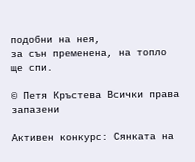подобни на нея,
за сън пременена, на топло ще спи.

© Петя Кръстева Всички права запазени

Активен конкурс: Сянката на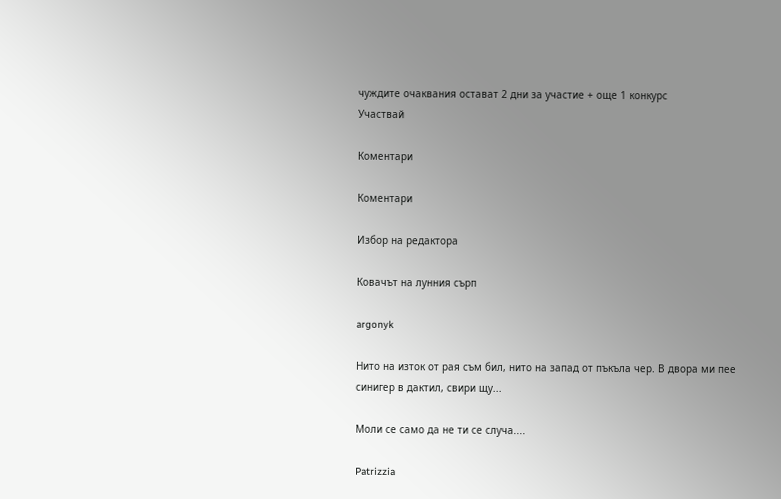чуждите очаквания остават 2 дни за участие + още 1 конкурс
Участвай

Коментари

Коментари

Избор на редактора

Ковачът на лунния сърп

argonyk

Нито на изток от рая съм бил, нито на запад от пъкъла чер. В двора ми пее синигер в дактил, свири щу...

Моли се само да не ти се случа....

Patrizzia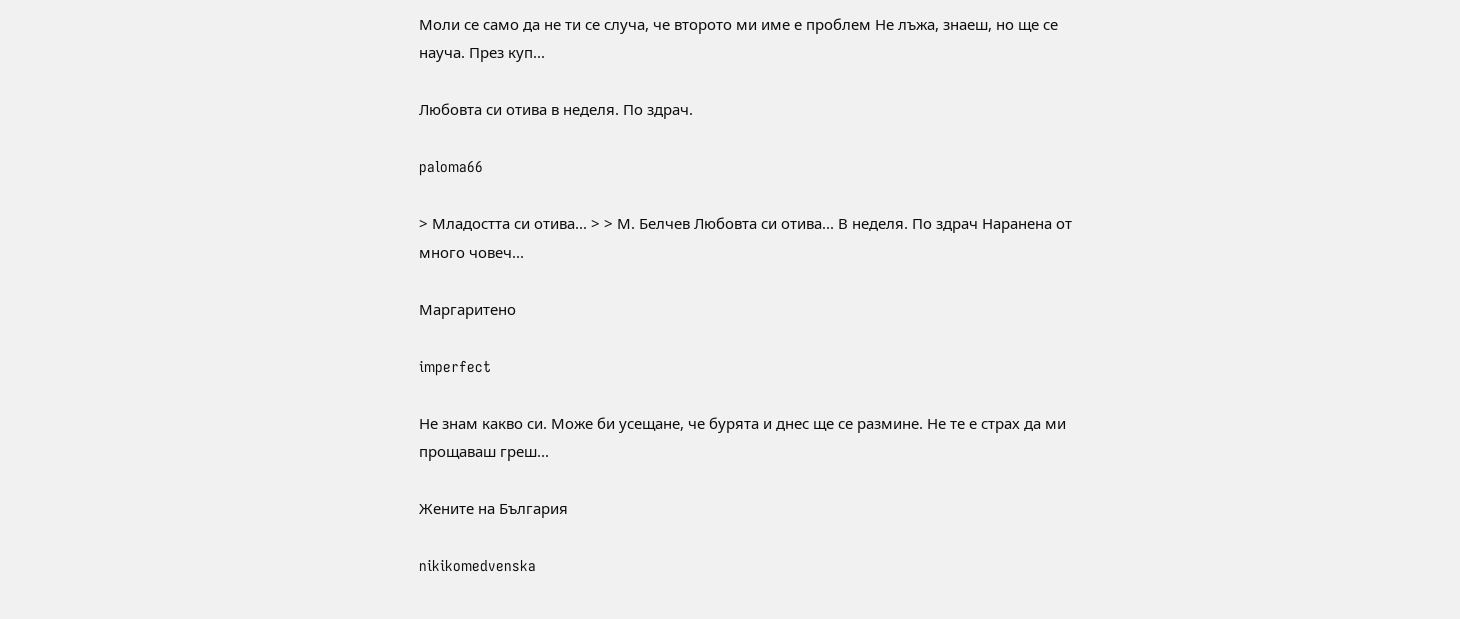Моли се само да не ти се случа, че второто ми име е проблем Не лъжа, знаеш, но ще се науча. През куп...

Любовта си отива в неделя. По здрач.

paloma66

> Младостта си отива... > > М. Белчев Любовта си отива... В неделя. По здрач Наранена от много човеч...

Маргаритено

imperfect

Не знам какво си. Може би усещане, че бурята и днес ще се размине. Не те е страх да ми прощаваш греш...

Жените на България

nikikomedvenska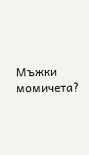Мъжки момичета?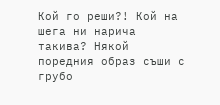Кой го реши?! Кой на шега ни нарича такива? Някой поредния образ съши с грубо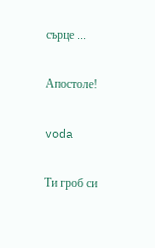сърце ...

Апостоле!

voda

Ти гроб си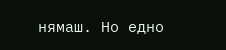нямаш. Но едно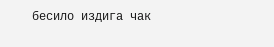бесило издига чак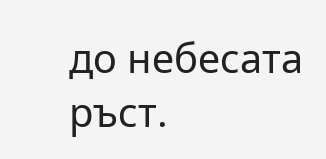до небесата ръст.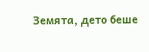Земята, дето беше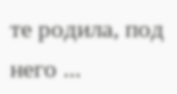те родила, под него ...